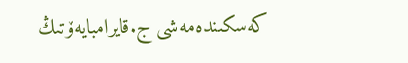كەسكىندەمەشى ج.قايرامبايەۆتىڭ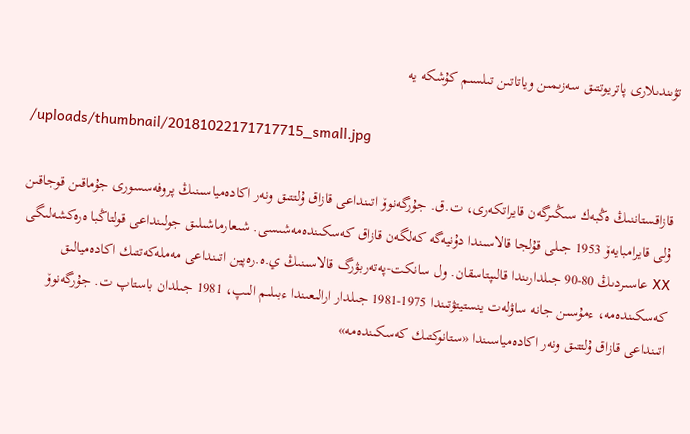تۋىندىلارى پاتريوتتىق سەزىمىن وياتاتىن تىلسىم كۇشكە يە

/uploads/thumbnail/20181022171717715_small.jpg

قازاقستاننىڭ ەڭبەك سىڭىرگەن قايراتكەرى، ت.ق. جۇرگەنوۆ اتىنداعى قازاق ۇلتتىق ونەر اكادەمياسىنىڭ پروفەسسورى جۇماقىن قوجاقىن ۇلى قايرامبايەۆ 1953 جىلى قۇلجا قالاسىندا دۇنيەگە كەلگەن قازاق كەسكىندەمەشىسى. شىعارماشىلىق جولىنداعى قولتاڭبا ەرەكشەلىگى XX عاسىردىڭ 80-90 جىلدارىندا قالىپتاسقان. ول سانكت-پەتەربۋرگ قالاسىنىڭ ي.ە.رەپين اتىنداعى مەملەكەتتىك اكادەميالىق كەسكىندەمە، ءمۇسىن جانە ساۋلەت ينستيتۋتىندا 1975-1981 جىلدار ارالىعىندا ءبىلىم الىپ، 1981 جىلدان باستاپ ت. جۇرگەنوۆ اتىنداعى قازاق ۇلتتىق ونەر اكادەمياسىندا «ستانوكتىك كەسكىندەمە»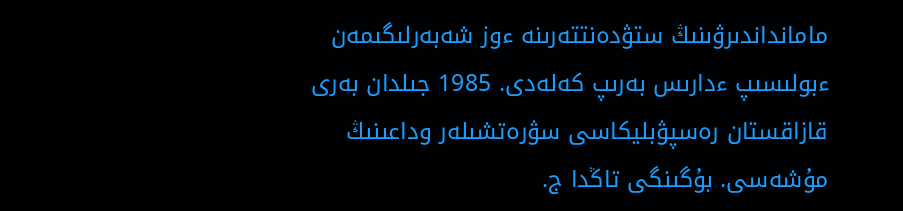مامانداندىرۋىنىڭ ستۋدەنتتەرىنە ءوز شەبەرلىگىمەن ءبولىسىپ ءدارىس بەرىپ كەلەدى. 1985 جىلدان بەرى قازاقستان رەسپۋبليكاسى سۋرەتشىلەر وداعىنىڭ مۇشەسى. بۇگىنگى تاڭدا ج.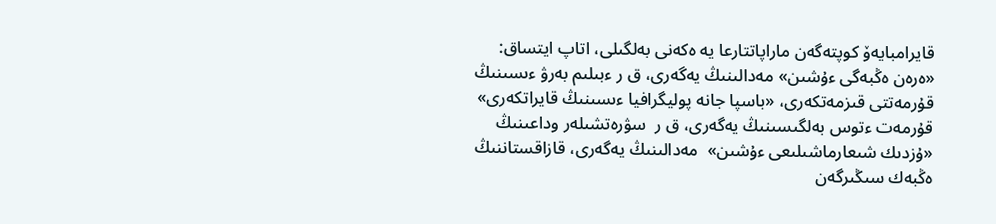قايرامبايەۆ كوپتەگەن ماراپاتتارعا يە ەكەنى بەلگىلى، اتاپ ايتساق: «ەرەن ەڭبەگى ءۇشىن» مەدالىنىڭ يەگەرى، ق ر ءبىلىم بەرۋ ءىسىنىڭ قۇرمەتتى قىزمەتكەرى، «باسپا جانە پوليگرافيا ءىسىنىڭ قايراتكەرى» قۇرمەت ءتوس بەلگىسىنىڭ يەگەرى، ق ر  سۋرەتشىلەر وداعىنىڭ «ۇزدىك شىعارماشىلىعى ءۇشىن»  مەدالىنىڭ يەگەرى، قازاقستاننىڭ ەڭبەك سىڭىرگەن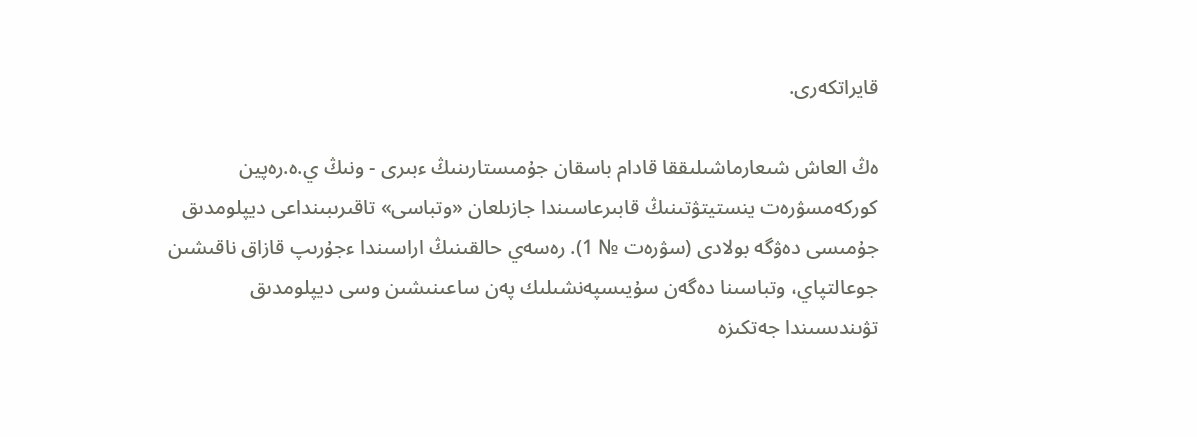قايراتكەرى.

ەڭ العاش شىعارماشىلىققا قادام باسقان جۇمىستارىنىڭ ءبىرى - ونىڭ ي.ە.رەپين كوركەمسۋرەت ينستيتۋتىنىڭ قابىرعاسىندا جازىلعان «وتباسى» تاقىرىبىنداعى ديپلومدىق جۇمىسى دەۋگە بولادى (سۋرەت № 1). رەسەي حالقىنىڭ اراسىندا ءجۇرىپ قازاق ناقىشىن جوعالتپاي، وتباسىنا دەگەن سۇيىسپەنشىلىك پەن ساعىنىشىن وسى ديپلومدىق تۋىندىسىندا جەتكىزە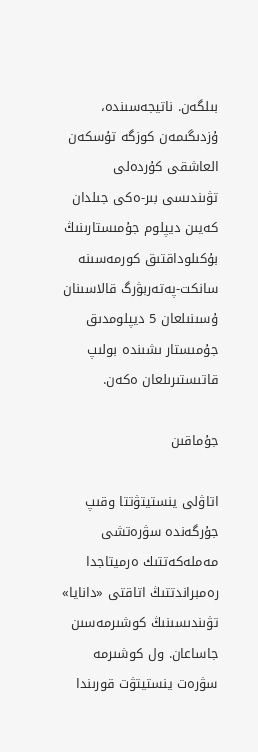بىلگەن. ناتيجەسىندە، ۇزدىگىمەن كوزگە تۇسكەن العاشقى كۇردەلى تۋىندىسى بىر-ەكى جىلدان كەيىن ديپلوم جۇمىستارىنىڭ بۇكىلوداقتىق كورمەسىنە سانكت-پەتەربۋرگ قالاسىنان ۇسىنىلعان 5 ديپلومدىق جۇمىستار ىشىندە بولىپ قاتىستىرىلعان ەكەن.

جۇماقىن

اتاۋلى ينستيتۋتتا وقىپ جۇرگەندە سۋرەتشى مەملەكەتتىك ەرميتاجدا رەمبراندتتىڭ اتاقتى «دانايا» تۋىندىسىنىڭ كوشىرمەسىن جاساعان. ول كوشىرمە سۋرەت ينستيتۋت قورىندا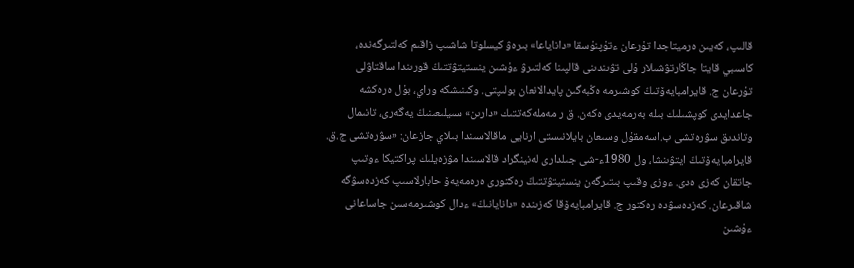قالىپ، كەيىن ەرميتاجدا تۇرعان ءتۇپنۇسقا «داناياعا» بىرەۋ كيسلوتا شاشىپ زاقىم كەلتىرگەندە، كاسىبي قايتا جاڭارتۋشىلار ۇلى تۋىندىنى قالپىنا كەلتىرۋ ءۇشىن ينستيتۋتتىڭ قورىندا ساقتاۋلى تۇرعان ج. قايرامبايەۆتىڭ كوشىرمە ەڭبەگىن پايدالانعان بولىپتى. وكىنىشكە وراي، بۇل ەرەكشە جاعدايدى كوپشىلىك بىلە بەرمەيدى ەكەن. ق ر مەملەكەتتىك «دارىن» سىيلىعىنىڭ يەگەرى، تانىمال وتاندىق سۋرەتشى ب.اسەمقۇل وسىعان بايلانىستى ارنايى ماقالاسىندا بىلاي جازعان: «سۋرەتشى ج.ق. قايرامبايەۆتىڭ ايتۋىنشا، ول 1980ء-شى جىلدارى لەنينگراد قالاسىندا مۋزەيلىك پراكتيكا ءوتىپ جاتقان كەزى ەدى. ءوزى وقىپ بىتىرگەن ينستيتۋتتىڭ رەكتورى ەرەمەيەۆ حابارلاسىپ كەزدەسۋگە شاقىرعان. كەزدەسۋدە رەكتور ج. قايرامبايەۆقا كەزىندە «دانايانىڭ» ءدال كوشىرمەسىن جاساعانى ءۇشىن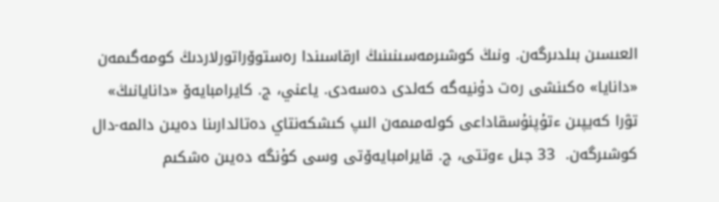العىسىن بىلدىرگەن. ونىڭ كوشىرمەسىنىنىڭ ارقاسىندا رەستوۆراتورلاردىڭ كومەگىمەن «دانايا» ەكىنشى رەت دۇنيەگە كەلدى دەسەدى. ياعني، ج. كايرامبايەۆ «دانايانىڭ» تۋرا كەيپىن ءتۇپنۇسقاداعى كولەمىمەن الىپ كىشكەنتاي دەتالدارىنا دەيىن دالمە-دال كوشىرگەن.  33 جىل ءوتتى، ج. قايرامبايەۆتى وسى كۇنگە دەيىن ەشكىم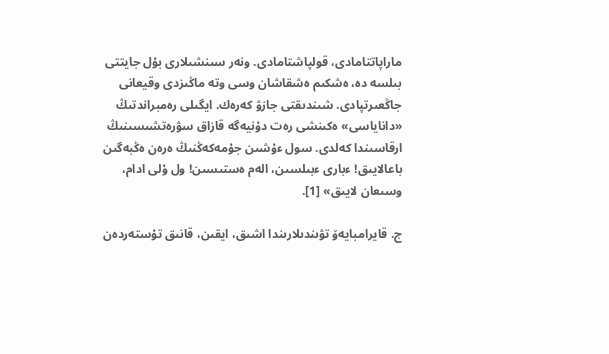ماراپاتتامادى، قولپاشتامادى. ونەر سىنشىلارى بۇل جايتتى بىلسە دە، ەشكىم ەشقاشان وسى وتە ماڭىزدى وقيعانى جاڭعىرتپادى. شىندىقتى جازۋ كەرەك. ايگىلى رەمبراندتىڭ «داناياسى» ەكىنشى رەت دۇنيەگە قازاق سۋرەتشىسىنىڭ ارقاسىندا كەلدى. سول ءۇشىن جۇمەكەڭنىڭ ەرەن ەڭبەگىن باعالايىق! ءبارى ءبىلسىن، الەم ەستىسىن! ول ۇلى ادام، وسىعان لايىق» [1].

ج. قايرامبايەۆ تۋىندىلارىندا اشىق، ايقىن، قانىق تۇستەردەن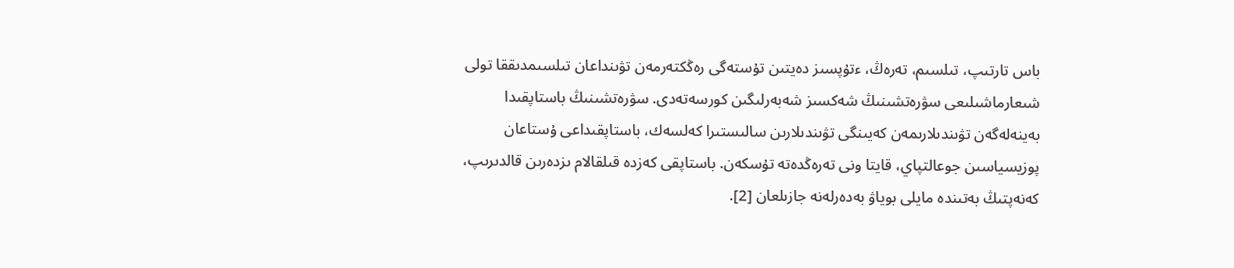باس تارتىپ، تىلسىم، تەرەڭ، ءتۇپسىز دەيتىن تۇستەگى رەڭكتەرمەن تۋىنداعان تىلسىمدىققا تولى شىعارماشىلىعى سۋرەتشىنىڭ شەكسىز شەبەرلىگىن كورسەتەدى. سۋرەتشىنىڭ باستاپقىدا بەينەلەگەن تۋىندىلارىمەن كەيىنگى تۋىندىلارىن سالىستىرا كەلسەك، باستاپقىداعى ۇستاعان پوزيسياسىن جوعالتپاي، قايتا ونى تەرەڭدەتە تۇسكەن. باستاپقى كەزدە قىلقالام ىزدەرىن قالدىرىپ، كەنەپتىڭ بەتىندە مايلى بوياۋ بەدەرلەنە جازىلعان [2].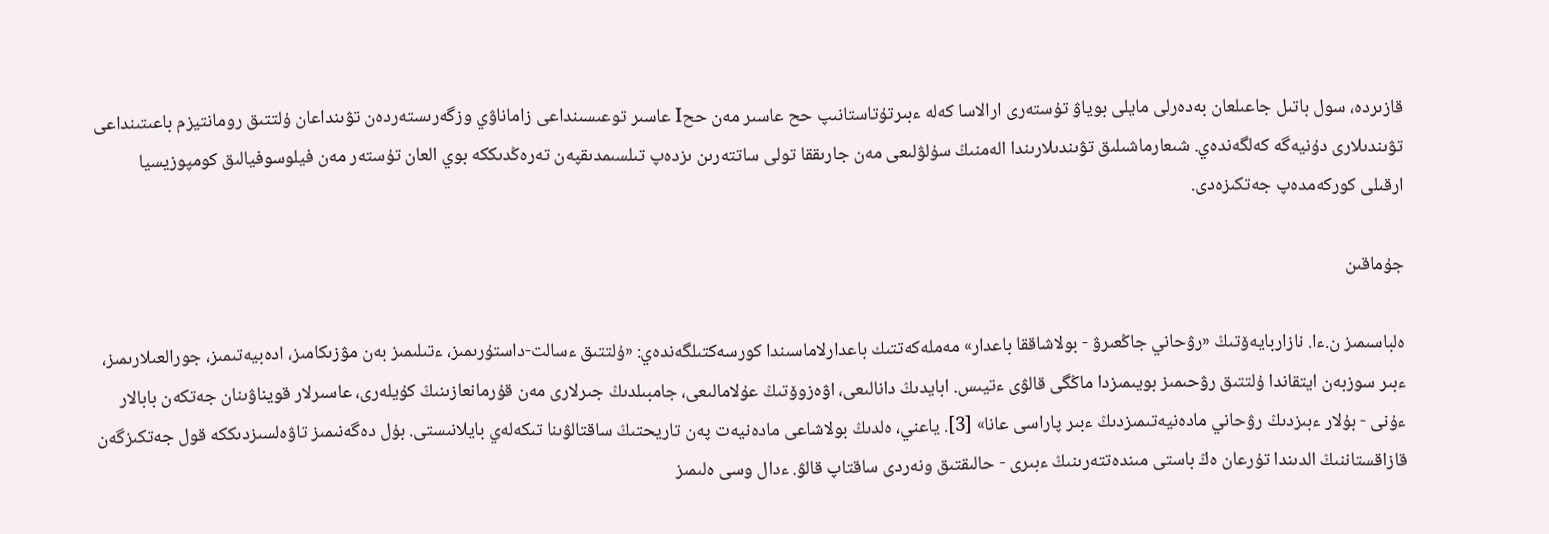قازىردە، سول باتىل جاعىلعان بەدەرلى مايلى بوياۋ تۇستەرى ارالاسا كەلە ءبىرتۇتاستانىپ حح عاسىر مەن ححI عاسىر توعىسىنداعى زاماناۋي وزگەرىستەردەن تۋىنداعان ۇلتتىق رومانتيزم باعىتىنداعى تۋىندىلارى دۇنيەگە كەلگەندەي. شىعارماشىلىق تۋىندىلارىندا الەمنىڭ سۇلۋلىعى مەن جارىققا تولى ساتتەرىن ىزدەپ تىلسىمدىقپەن تەرەڭدىككە بوي العان تۇستەر مەن فيلوسوفيالىق كومپوزيسيا ارقىلى كوركەمدەپ جەتكىزەدى.

جۇماقىن

ەلباسىمىز ن.ءا. نازاربايەۆتىڭ «رۋحاني جاڭعىرۋ - بولاشاققا باعدار» مەملەكەتتىك باعدارلاماسىندا كورسەكتىلگەندەي: «ۇلتتىق ءسالت-داستۇرىمىز، ءتىلىمىز بەن مۋزىكامىز، ادەبيەتىمىز، جورالعىلارىمىز، ءبىر سوزبەن ايتقاندا ۇلتتىق رۋحىمىز بويىمىزدا ماڭگى قالۋى ءتيىس. ابايدىڭ دانالىعى، اۋەزوۆتىڭ عۇلامالىعى، جامبىلدىڭ جىرلارى مەن قۇرمانعازىنىڭ كۇيلەرى، عاسىرلار قويناۋىنان جەتكەن بابالار ءۇنى - بۇلار ءبىزدىڭ رۋحاني مادەنيەتىمىزدىڭ ءبىر پاراسى عانا» [3]. ياعني، ەلدىڭ بولاشاعى مادەنيەت پەن تاريحتىڭ ساقتالۋىنا تىكەلەي بايلانىستى. بۇل دەگەنىمىز تاۋەلسىزدىككە قول جەتكىزگەن قازاقستاننىڭ الدىندا تۇرعان ەڭ باستى مىندەتتەرىنىڭ ءبىرى - حالىقتىق ونەردى ساقتاپ قالۋ. ءدال وسى ەلىمىز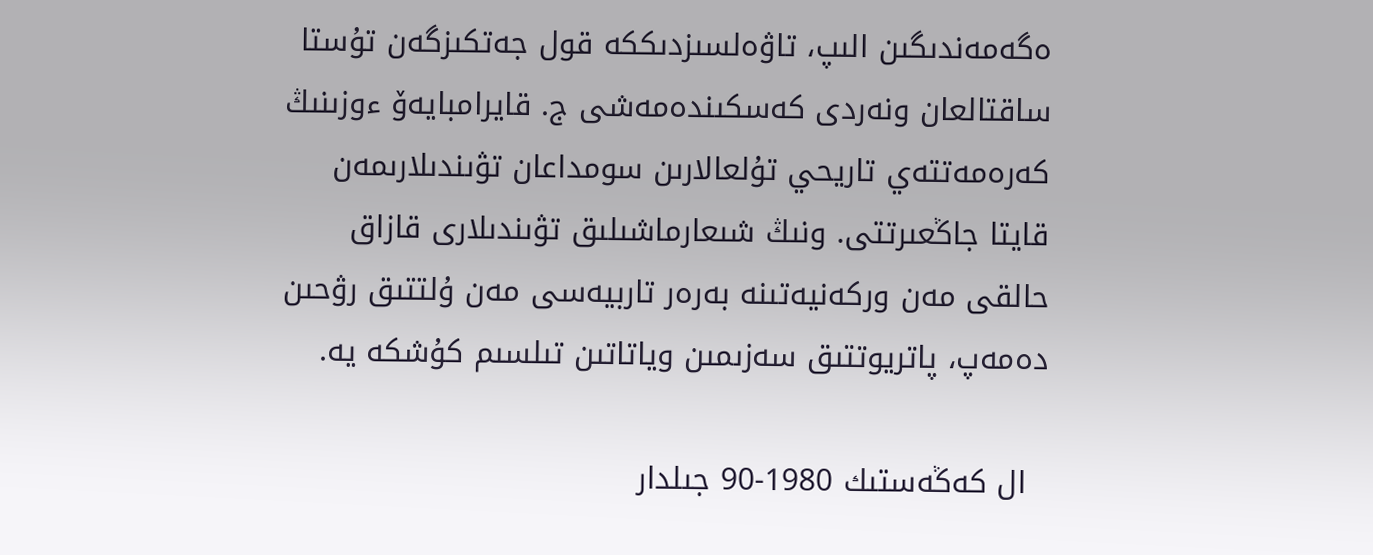ەگەمەندىگىن الىپ، تاۋەلسىزدىككە قول جەتكىزگەن تۇستا ساقتالعان ونەردى كەسكىندەمەشى ج. قايرامبايەۆ ءوزىنىڭ كەرەمەتتەي تاريحي تۇلعالارىن سومداعان تۋىندىلارىمەن قايتا جاڭعىرتتى. ونىڭ شىعارماشىلىق تۋىندىلارى قازاق حالقى مەن وركەنيەتىنە بەرەر تاربيەسى مەن ۇلتتىق رۋحىن دەمەپ، پاتريوتتىق سەزىمىن وياتاتىن تىلسىم كۇشكە يە.

  ال كەڭەستىك 1980-90 جىلدار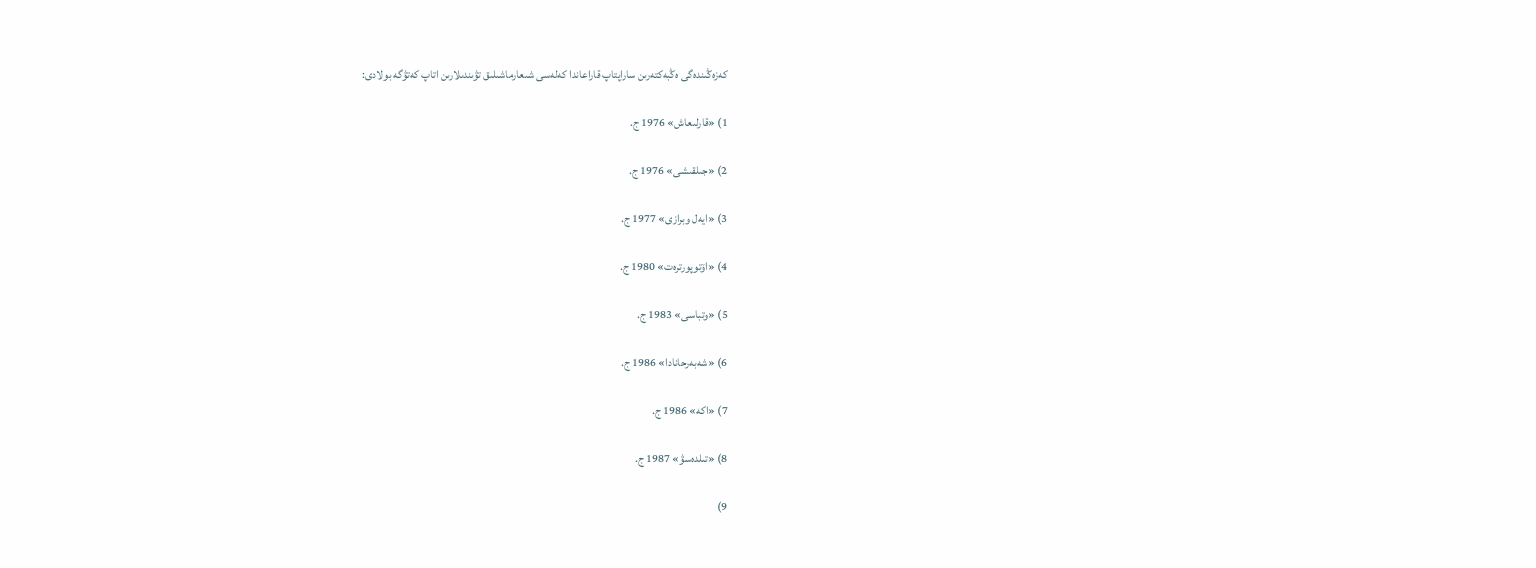كەزەڭىندەگى ەڭبەكتەرىن ساراپتاپ قاراعاندا كەلەسى شىعارماشىلىق تۋىندىلارىن اتاپ كەتۋگە بولادى:

1) «قارلىعاش» 1976 ج.

2) «جىلقىشى» 1976 ج.

3) «ايەل وبرازى» 1977 ج.

4) «اۆتوپورترەت» 1980 ج.

5) «وتباسى» 1983 ج.

6) «شەبەرحانادا» 1986 ج.

7) «اكە» 1986 ج.

8) «تىلدەسۋ» 1987 ج.

9)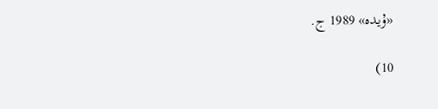«ۇيدە» 1989 ج.

10)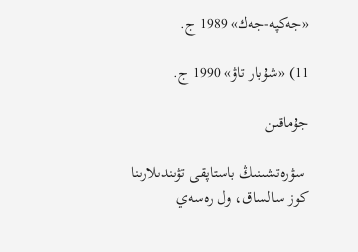«جەكپە-جەك» 1989 ج.

11) «شۇبار تاۋ» 1990 ج.

جۇماقىن

 سۋرەتشىنىڭ باستاپقى تۋىندىلارىنا كوز سالساق، ول رەسەي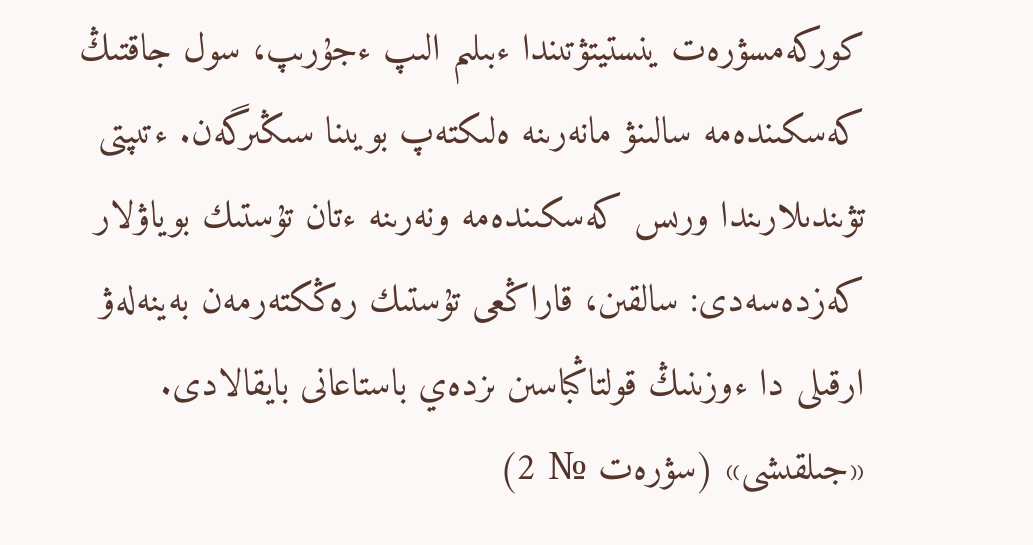كوركەمسۋرەت ينستيتۋتىندا ءبىلىم الىپ ءجۇرىپ، سول جاقتىڭ كەسكىندەمە سالىنۋ مانەرىنە ەلىكتەپ بويىنا سىڭىرگەن. ءتىپتى تۋىندىلارىندا ورىس كەسكىندەمە ونەرىنە ءتان تۇستىك بوياۋلار كەزدەسەدى: سالقىن، قاراڭعى تۇستىك رەڭكتەرمەن بەينەلەۋ ارقىلى دا ءوزىنىڭ قولتاڭباسىن ىزدەي باستاعانى بايقالادى. «جىلقىشى» (سۋرەت № 2)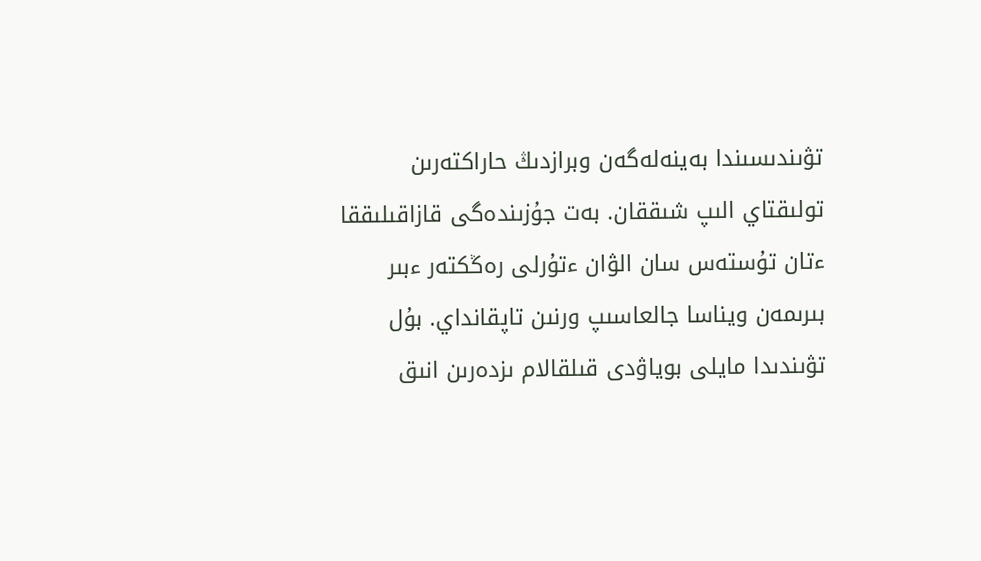تۋىندىسىندا بەينەلەگەن وبرازدىڭ حاراكتەرىن تولىقتاي الىپ شىققان. بەت جۇزىندەگى قازاقىلىققا ءتان تۇستەس سان الۋان ءتۇرلى رەڭكتەر ءبىر بىرىمەن ويناسا جالعاسىپ ورنىن تاپقانداي. بۇل تۋىندىدا مايلى بوياۋدى قىلقالام ىزدەرىن انىق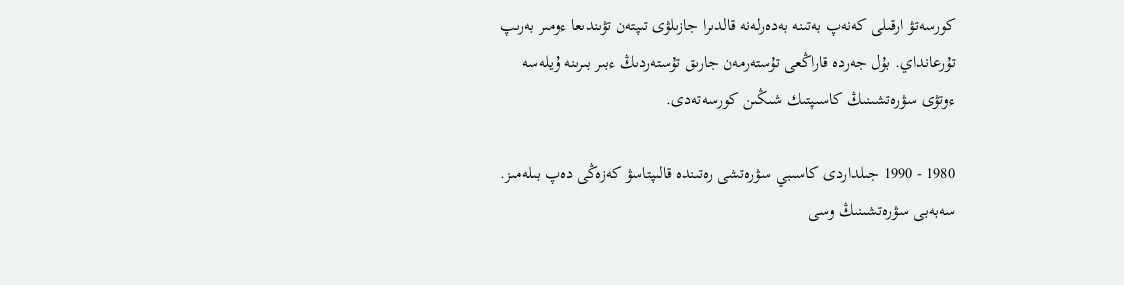كورسەتۋ ارقىلى كەنەپ بەتىنە بەدەرلەنە قالدىرا جازىلۋى تىپتەن تۋىندىعا ءومىر بەرىپ تۇرعانداي. بۇل جەردە قاراڭعى تۇستەرمەن جارىق تۇستەردىڭ ءبىر بىرىنە ۇيلەسە ءوتۋى سۋرەتشىنىڭ كاسىپتىك شىڭىن كورسەتەدى.

1980 - 1990 جىلداردى كاسىبي سۋرەتشى رەتىندە قالىپتاسۋ كەزەڭى دەپ بىلەمىز. سەبەبى سۋرەتشىنىڭ وسى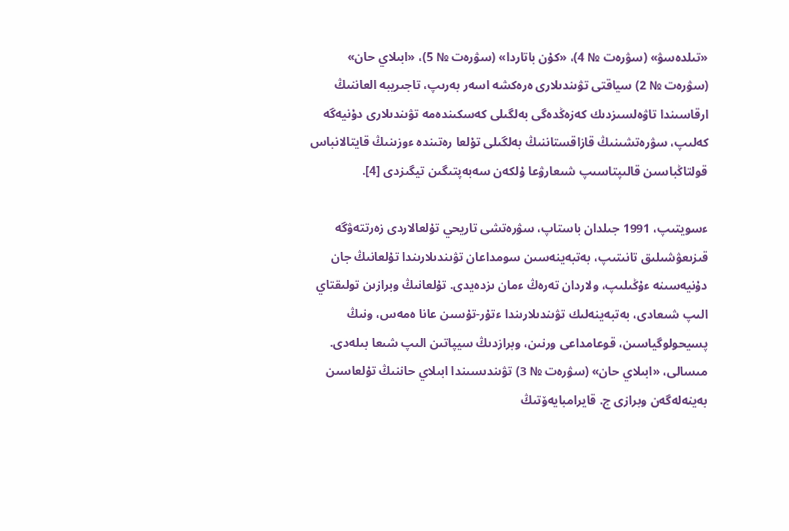«تىلدەسۋ» (سۋرەت № 4)، «كۇن باتاردا» (سۋرەت № 5)، «ابىلاي حان» (سۋرەت № 2) سياقتى تۋىندىلارى ەرەكشە اسەر بەرىپ، تاجىريبە العاننىڭ ارقاسىندا تاۋەلسىزدىك كەزەڭدەگى بەلگىلى كەسكىندەمە تۋىندىلارى دۇنيەگە كەلىپ، سۋرەتشىنىڭ قازاقستاننىڭ بەلگىلى تۇلعا رەتىندە ءوزىنىڭ قايتالانباس قولتاڭباسىن قالىپتاسىپ شىعارۋعا ۇلكەن سەبەپتىگىن تيگىزدى [4].

ءسويتىپ، 1991 جىلدان باستاپ، سۋرەتشى تاريحي تۇلعالاردى زەرتتەۋگە قىزىعۋشىلىق تانىتىپ، بەتبەينەسىن سومداعان تۋىندىلارىندا تۇلعانىڭ جان دۇنيەسىنە ءۇڭىلىپ، ولاردان تەرەڭ ءمان ىزدەيدى. تۇلعانىڭ وبرازىن تولىقتاي الىپ شىعادى، بەتبەينەلىك تۋىندىلارىندا ءتۇر-تۇسىن عانا ەمەس، ونىڭ پسيحولوگياسىن، قوعامداعى ورنىن، وبرازدىڭ سيپاتىن الىپ شىعا بىلەدى. مىسالى، «ابىلاي حان» (سۋرەت № 3) تۋىندىسىندا ابىلاي حاننىڭ تۇلعاسىن بەينەلەگەن وبرازى ج. قايرامبايەۆتىڭ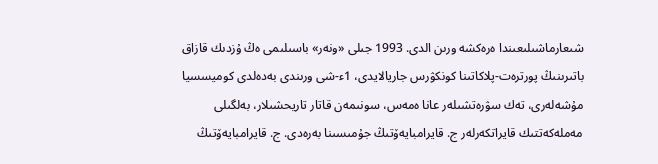شىعارماشىلىعىندا ەرەكشە ورىن الدى. 1993 جىلى «ونەر» باسىلىمى ەڭ ۇزدىك قازاق باتىرىنىڭ پورترەت-پلاكاتىنا كونكۋرس جاريالايدى، 1ء-شى ورىندى بەدەلدى كوميسسيا مۇشەلەرى، تەك سۋرەتشىلەر عانا ەمەس، سونىمەن قاتار تاريحشىلار، بەلگىلى مەملەكەتتىك قايراتكەرلەر ج. قايرامبايەۆتىڭ جۇمىسىنا بەرەدى. ج. قايرامبايەۆتىڭ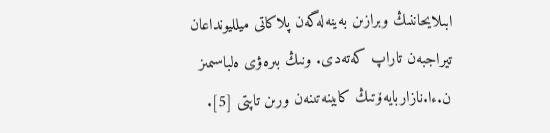ابىلايحاننىڭ وبرازىن بەينەلەگەن پلاكاتى ميلليونداعان تيراجبەن تاراپ كەتەدى. ونىڭ بىرەۋى ەلباسىمىز ن.ءا.نازاربايەۆتىڭ كابينەتىنەن ورىن تاپتى [5].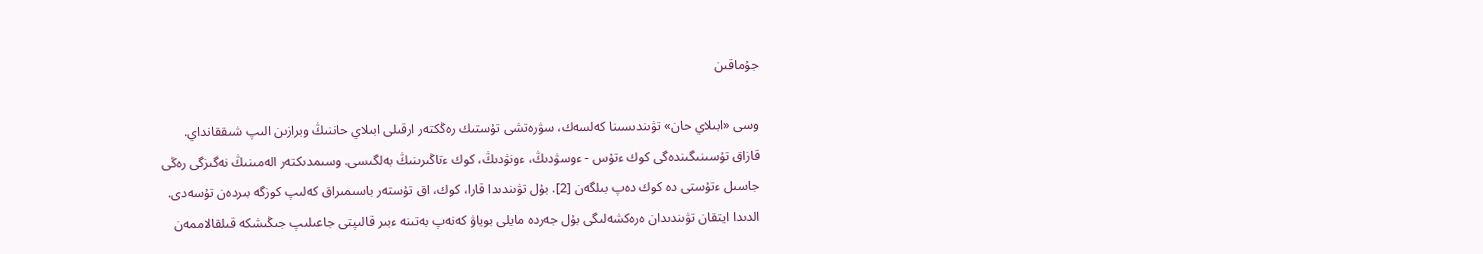جۇماقىن

وسى «ابىلاي حان» تۋىندىسىنا كەلسەك، سۋرەتشى تۇستىك رەڭكتەر ارقىلى ابىلاي حاننىڭ وبرازىن الىپ شىققانداي. قازاق تۇسىنىگىندەگى كوك ءتۇس - ءوسۋدىڭ، ءونۋدىڭ، كوك ءتاڭىرىنىڭ بەلگىسى. وسىمدىكتەر الەمىنىڭ نەگىزگى رەڭى جاسىل ءتۇستى دە كوك دەپ بىلگەن [2]. بۇل تۋىندىدا قارا، كوك، اق تۇستەر باسىمىراق كەلىپ كوزگە بىردەن تۇسەدى. الدىدا ايتقان تۋىندىدان ەرەكشەلىگى بۇل جەردە مايلى بوياۋ كەنەپ بەتىنە ءبىر قالىپتى جاعىلىپ جىڭىشكە قىلقالاممەن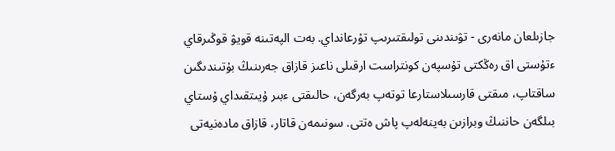جازىلعان مانەرى - تۋىندىنى تولىقتىرىپ تۇرعانداي. بەت الپەتىنە قويۋ قوڭىرقاي ءتۇستى اق رەڭكتى تۇسپەن كونتراست ارقىلى ناعىز قازاق جەرىنىڭ بۇتىندىگىن ساقتاپ، مىقتى قارسىلاستارعا توتەپ بەرگەن، حالىقتى ءبىر ۇيىتقىداي ۇستاي بىلگەن حاننىڭ وبرازىن بەينەلەپ پاش ەتتى. سونىمەن قاتار، قازاق مادەنيەتى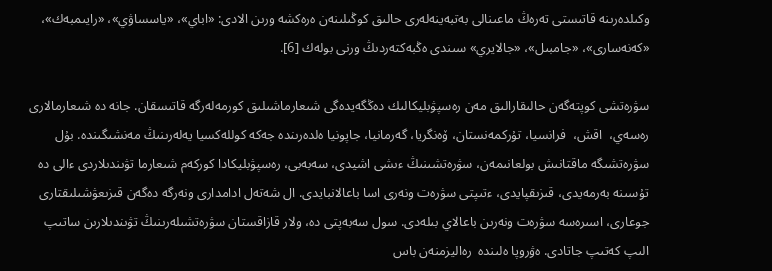وكىلدەرىنە قاتىستى تەرەڭ ماعىنالى بەتبەينەلەرى حالىق كوڭىلىنەن ەرەكشە ورىن الادى: «اباي»، «ياسساۋي»، «رايىمبەك»، «كەنەسارى»، «جامبىل»، «جالايري» سىندى ەڭبەكتەردىڭ ورنى بولەك [6].

سۋرەتشى كوپتەگەن حالىقارالىق مەن رەسپۋبليكالىك دەڭگەيدەگى شىعارماشىلىق كورمەلەرگە قاتىسقان. جانە دە شىعارمالارى رەسەي،  اقش،  فرانسيا، تۇركمەنستان، ۆەنگريا، گەرمانيا، جاپونيا ەلدەرىندە جەكە كوللەكسيا يەلەرىنىڭ مەنشىگىندە. بۇل سۋرەتشىگە ماقتانىش بولعانىمەن، سۋرەتشىنىڭ ءىشى اشيدى، سەبەبى، رەسپۋبليكادا كوركەم شىعارما تۋىندىلاردى ءالى دە تۇسىنە بەرمەيدى، قىزىقپايدى، ءتىپتى سۋرەت ونەرى اسا باعالانبايدى. ال شەتەل ادامدارى ونەرگە دەگەن قىزىعۋشىلىقتارى جوعارى، اسىرەسە سۋرەت ونەرىن باعالاي بىلەدى. سول سەبەپتى دە، ولار قازاقستان سۋرەتشىلەرىنىڭ تۋىندىلارىن ساتىپ الىپ كەتىپ جاتادى. ەۋروپا ەلىندە  رەاليزمنەن باس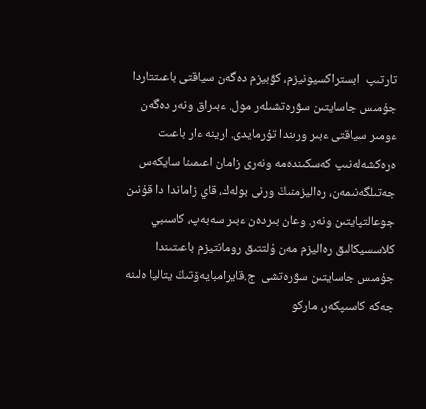تارتىپ  ابستراكسيونيزم، كۋبيزم دەگەن سياقتى باعىتتاردا جۇمىس جاسايتىن سۋرەتشىلەر مول. ءبىراق ونەر دەگەن ءومىر سياقتى ءبىر ورىندا تۇرمايدى. ارينە ءار باعىت ەرەكشەلەنىپ كەسكىندەمە ونەرى زامان اعىمىنا سايكەس جەتىلگەنىمەن، رەاليزمنىڭ ورنى بولەك، قاي زاماندا دا قۇنىن جوعالتپايتىن ونەر. وعان بىردەن ءبىر سەبەپ، كاسىبي كلاسسيكالىق رەاليزم مەن ۇلتتىق رومانتيزم باعىتىندا جۇمىس جاسايتىن سۋرەتشى  ج.قايرامبايەۆتىڭ يتاليا ەلىنە جەكە كاسىپكەر، ماركو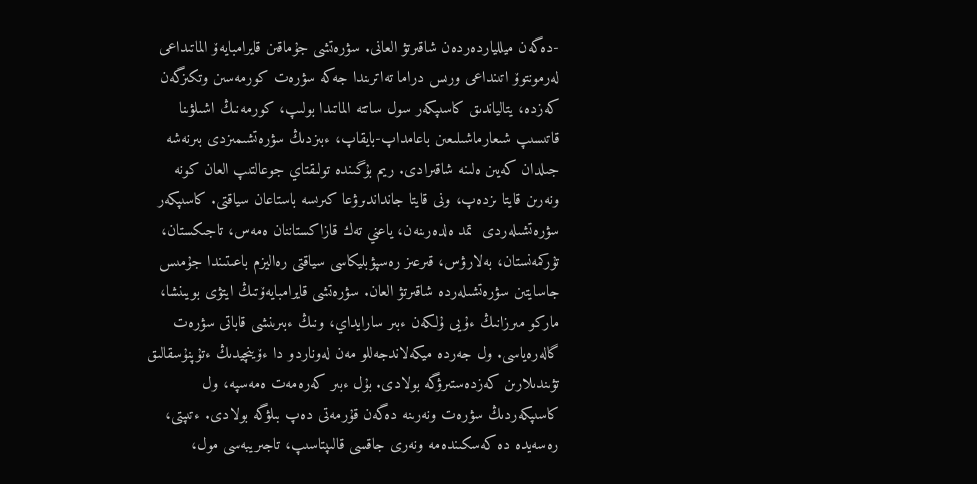-دەگەن ميللياردەردەن شاقىرتۋ العانى. سۋرەتشى جۇماقىن قايرامبايەۆ الماتىداعى لەرمونتوۆ اتىنداعى ورىس دراما تەاترىندا جەكە سۋرەت كورمەسىن وتكىزگەن كەزدە، يتالياندىق كاسىپكەر سول ساتتە الماتىدا بولىپ، كورمەنىڭ اشىلۋىنا قاتىسىپ شىعارماشىلىعىن باعامداپ-بايقاپ، ءبىزدىڭ سۋرەتشىمىزدى بىرنەشە جىلدان كەيىن ەلىنە شاقىرادى. ريم بۇگىندە تولىقتاي جوعالتىپ العان كونە ونەرىن قايتا ىزدەپ، ونى قايتا جانداندىرۋعا كىرىسە باستاعان سياقتى. كاسىپكەر سۋرەتشىلەردى  تمد ەلدەرىنەن، ياعني تەك قازاكستاننان ەمەس، تاجىكستان، تۇركمەنستان، بەلارۋس، قىرعىز رەسپۋبليكاسى سياقتى رەاليزم باعىتىندا جۇمىس جاسايتىن سۋرەتشىلەردە شاقىرتۋ العان. سۋرەتشى قايرامبايەۆتىڭ ايتۋى بويىنشا، ماركو مىرزانىڭ ءۇيى ۇلكەن ءبىر سارايداي، ونىڭ ءبىرىنشى قاباتى سۋرەت گالەرەياسى. ول جەردە ميكەلاندجەللو مەن لەوناردو دا ءۆينچيدىڭ ءتۇپنۇسقالىق تۋىندىلارىن كەزدەستىرۋگە بولادى. بۇل ءبىر كەرەمەت ەمەسپە، ول كاسىپكەردىڭ سۋرەت ونەرىنە دەگەن قۇرمەتى دەپ بىلۋگە بولادى. ءتىپتى، رەسەيدە دە كەسكىندەمە ونەرى جاقسى قالىپتاسىپ، تاجىريبەسى مول،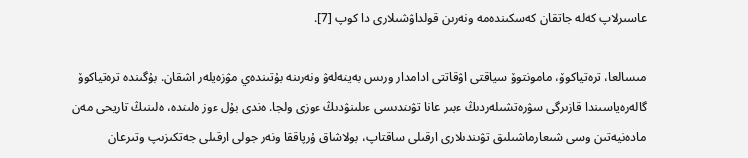عاسىرلاپ كەلە جاتقان كەسكىندەمە ونەرىن قولداۋشىلارى دا كوپ [7].

مىسالعا، ترەتياكوۆ، مامونتوۆ سياقتى اۋقاتتى ادامدار ورىس بەينەلەۋ ونەرىنە بۇتىندەي مۋزەيلەر اشقان. بۇگىندە ترەتياكوۆ گالەرەياسىندا قازىرگى سۋرەتشىلەردىڭ ءبىر عانا تۋىندىسى ءىلىنۋدىڭ ءوزى ولجا. ەندى بۇل ءوز ەلىندە، ەلىنىڭ تاريحى مەن مادەنيەتىن وسى شىعارماشىلىق تۋىندىلارى ارقىلى ساقتاپ، بولاشاق ۇرپاققا ونەر جولى ارقىلى جەتكىزىپ وتىرعان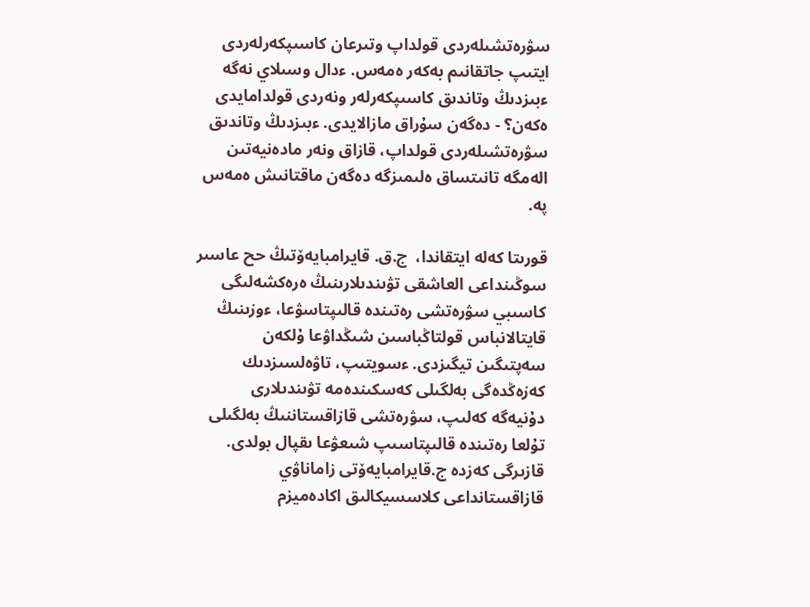سۋرەتشىلەردى قولداپ وتىرعان كاسىپكەرلەردى ايتىپ جاتقانىم بەكەر ەمەس. ءدال وسىلاي نەگە ءبىزدىڭ وتاندىق كاسىپكەرلەر ونەردى قولدامايدى ەكەن؟ - دەگەن سۇراق مازالايدى. ءبىزدىڭ وتاندىق سۋرەتشىلەردى قولداپ، قازاق ونەر مادەنيەتىن الەمگە تانىتساق ەلىمىزگە دەگەن ماقتانىش ەمەس پە.

قورىتا كەلە ايتقاندا،  ج.ق. قايرامبايەۆتىڭ حح عاسىر سوڭىنداعى العاشقى تۋىندىلارىنىڭ ەرەكشەلىگى كاسىبي سۋرەتشى رەتىندە قالىپتاسۋعا، ءوزىنىڭ قايتالانباس قولتاڭباسىن شىڭداۋعا ۇلكەن سەپتىگىن تيگىزدى. ءسويتىپ، تاۋەلسىزدىك كەزەڭدەگى بەلگىلى كەسكىندەمە تۋىندىلارى دۇنيەگە كەلىپ، سۋرەتشى قازاقستاننىڭ بەلگىلى تۇلعا رەتىندە قالىپتاسىپ شىعۋعا ىقپال بولدى. قازىرگى كەزدە ج.قايرامبايەۆتى زاماناۋي قازاقستانداعى كلاسسيكالىق اكادەميزم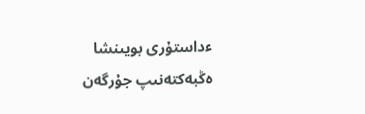ءداستۇرى بويىنشا ەڭبەكتەنىپ جۇرگەن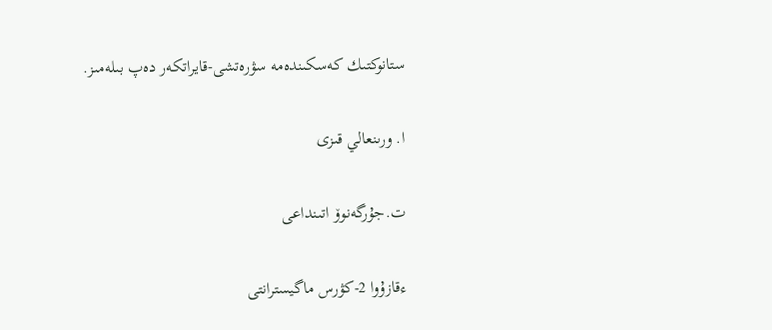ستانوكتىك كەسكىندەمە سۋرەتشى-قايراتكەر دەپ بىلەمىز.

ا. ورىنعالي قىزى

ت.جۇرگەنوۆ اتىنداعى

ءقازۇوا 2-كۋرس ماگيسترانتى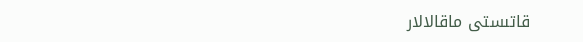قاتىستى ماقالالار